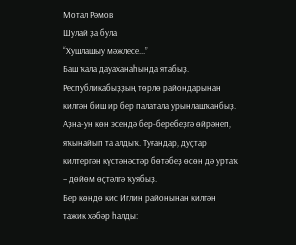Мотал Рәмов
Шулай ҙа була
“Хушлашыу мәжлесе...”
Баш ҡала дауаханаһында ятабыҙ. Республикабыҙҙың төрлө райондарынан килгән биш ир бер палатала урынлашҡанбыҙ. Аҙна-ун көн эсендә бер-беребеҙгә өйрәнеп, яҡынайып та алдыҡ. Туғандар, дуҫтар килтергән күстәнәстәр бөтәбеҙ өсөн дә уртаҡ – дөйөм өҫтәлгә ҡуябыҙ.
Бер көндө кис Иглин районынан килгән тажик хәбәр һалды: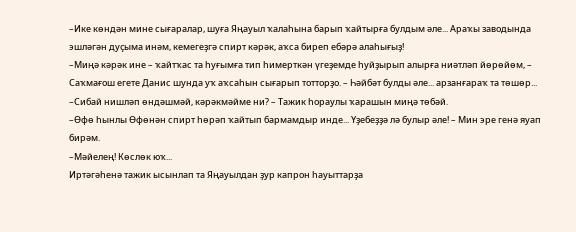–Ике көндән мине сығаралар, шуға Яңауыл ҡалаһына барып ҡайтырға булдым әле... Араҡы заводында эшләгән дуҫыма инәм, кемегеҙгә спирт кәрәк, аҡса биреп ебәрә алаһығыҙ!
–Миңә кәрәк ине – ҡайтҡас та һуғымға тип һимерткән үгеҙемде һуйҙырып алырға ниәтләп йөрөйөм, – Саҡмағош егете Данис шунда уҡ аҡсаһын сығарып тотторҙо. – Һәйбәт булды әле... арзанғараҡ та төшөр...
–Сибай нишләп өндәшмәй, кәрәкмәйме ни? – Тажик һораулы ҡарашын миңә төбәй.
–Өфө һынлы Өфөнән спирт һөрәп ҡайтып бармамдыр инде... Үҙебеҙҙә лә булыр әле! – Мин эре генә яуап бирәм.
–Мәйелең! Көслөк юҡ...
Иртәгәһенә тажик ысынлап та Яңауылдан ҙур капрон һауыттарҙа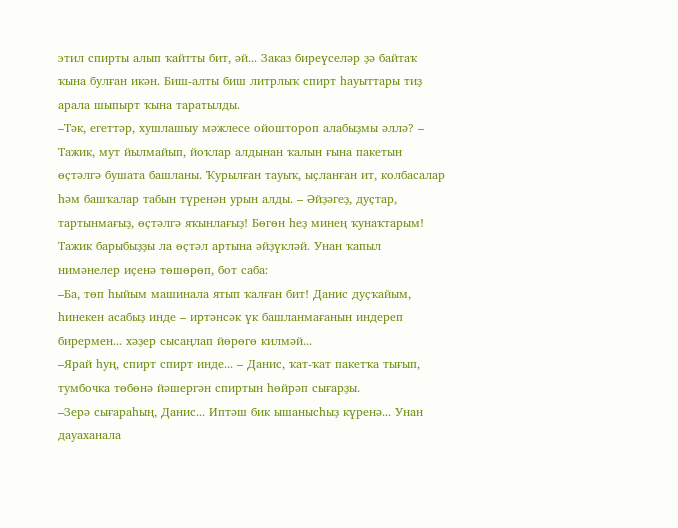этил спирты алып ҡайтты бит, әй... Заказ биреүселәр ҙә байтаҡ ҡына булған икән. Биш-алты биш литрлыҡ спирт һауыттары тиҙ арала шыпырт ҡына таратылды.
–Тәк, егеттәр, хушлашыу мәжлесе ойоштороп алабыҙмы әллә? – Тажик, мут йылмайып, йоҡлар алдынан ҡалын ғына пакетын өҫтәлгә бушата башланы. Ҡурылған тауыҡ, ыҫланған ит, колбасалар һәм башҡалар табын түренән урын алды. – Әйҙәгеҙ, дуҫтар, тартынмағыҙ, өҫтәлгә яҡынлағыҙ! Бөгөн һеҙ минең ҡунаҡтарым!
Тажик барыбыҙҙы ла өҫтәл артына әйҙүкләй. Унан ҡапыл нимәнелер иҫенә төшөрөп, бот саба:
–Ба, төп һыйым машинала ятып ҡалған бит! Данис дуҫҡайым, һинекен асабыҙ инде – иртәнсәк үк башланмағанын индереп бирермен... хәҙер сысаңлап йөрөгө килмәй...
–Ярай һуң, спирт спирт инде... – Данис, ҡат-ҡат пакетҡа тығып, тумбочка төбөнә йәшергән спиртын һөйрәп сығарҙы.
–Зерә сығараһың, Данис... Иптәш бик ышанысһыҙ күренә... Унан дауаханала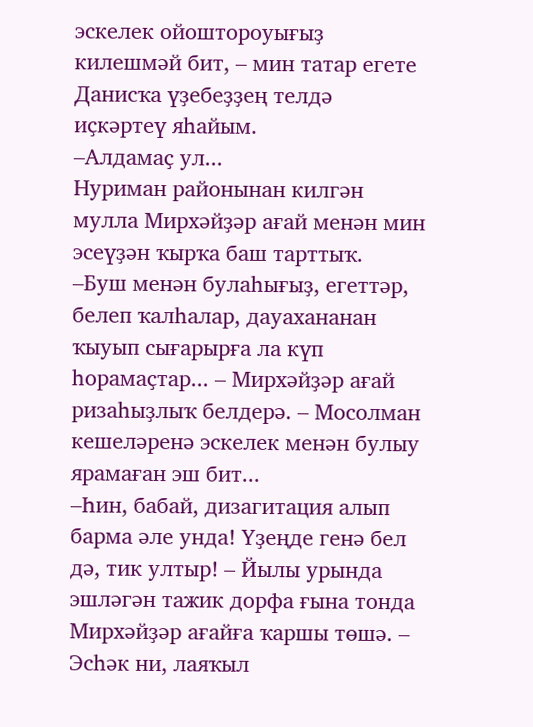эскелек ойоштороуығыҙ килешмәй бит, – мин татар егете Данисҡа үҙебеҙҙең телдә иҫкәртеү яһайым.
–Алдамаҫ ул...
Нуриман районынан килгән мулла Мирхәйҙәр ағай менән мин эсеүҙән ҡырҡа баш тарттыҡ.
–Буш менән булаһығыҙ, егеттәр, белеп ҡалһалар, дауахананан ҡыуып сығарырға ла күп һорамаҫтар... – Мирхәйҙәр ағай ризаһыҙлыҡ белдерә. – Мосолман кешеләренә эскелек менән булыу ярамаған эш бит...
–Һин, бабай, дизагитация алып барма әле унда! Үҙеңде генә бел дә, тик ултыр! – Йылы урында эшләгән тажик дорфа ғына тонда Мирхәйҙәр ағайға ҡаршы төшә. – Эсһәк ни, лаяҡыл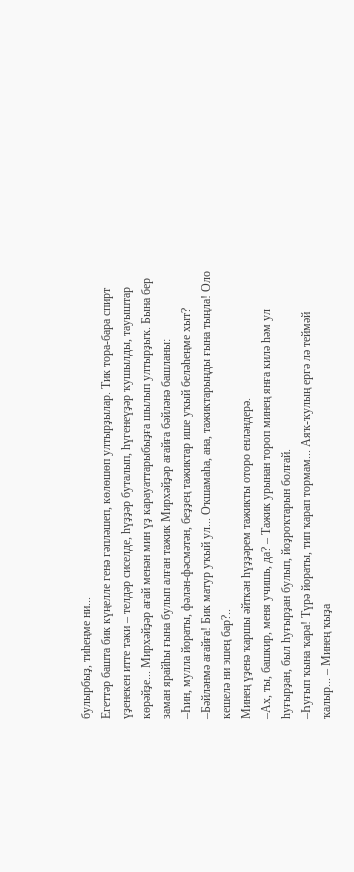булырбыҙ, тиһеңме ни...
Егеттәр башта бик күңелле генә гәпләшеп, көлөшөп ултырҙылар. Тик тора-бара спирт үҙенекен итте тәки – телдәр сиселде, һүҙҙәр буталып, һүгенеүҙәр ҡушылды, тауыштар көрәйҙе... Мирхәйҙәр ағай менән мин үҙ карауаттарыбыҙға шылып ултырҙыҡ. Бына бер заман ярайһы ғына булып алған тажик Мирхәйҙәр ағайға бәйләнә башланы:
–Һин, мулла йораты, фәлән-фәсмәтән, беҙҙең тажиктар ише уҡый беләһеңме хыт?
–Бәйләнмә ағайға! Бик матур уҡый ул... Оҡшамаһа, ана, тажиктарыңды ғына тыңла! Оло кешелә ни эшең бар?..
Минең үҙенә ҡаршы әйткән һүҙҙәрем тажикты оторо енләндерә.
–Ах, ты, башкир, меня учишь, да? – Тажик урынан тороп минең янға килә һәм ул һуғырҙан, был һуғырҙан булып, йоҙроҡтарын болғай.
–Һуғып ҡына ҡара! Түрә йораты, тип ҡарап тормам... Аяҡ-ҡулың ергә лә теймәй ҡалыр... – Минең ҡыҙа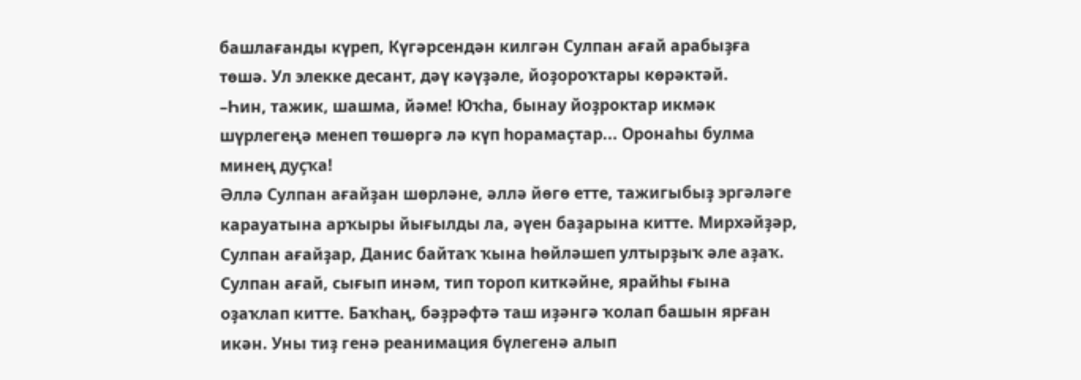башлағанды күреп, Күгәрсендән килгән Сулпан ағай арабыҙға төшә. Ул элекке десант, дәү кәүҙәле, йоҙороҡтары көрәктәй.
–Һин, тажик, шашма, йәме! Юҡһа, бынау йоҙроктар икмәк шүрлегеңә менеп төшөргә лә күп һорамаҫтар... Оронаһы булма минең дуҫҡа!
Әллә Сулпан ағайҙан шөрләне, әллә йөгө етте, тажигыбыҙ эргәләге карауатына арҡыры йығылды ла, әүен баҙарына китте. Мирхәйҙәр, Сулпан ағайҙар, Данис байтаҡ ҡына һөйләшеп ултырҙыҡ әле аҙаҡ. Сулпан ағай, сығып инәм, тип тороп киткәйне, ярайһы ғына оҙаҡлап китте. Баҡһаң, бәҙрәфтә таш иҙәнгә ҡолап башын ярған икән. Уны тиҙ генә реанимация бүлегенә алып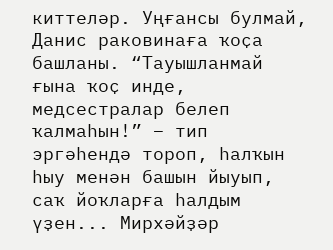киттеләр. Уңғансы булмай, Данис раковинаға ҡоҫа башланы. “Тауышланмай ғына ҡоҫ инде, медсестралар белеп ҡалмаһын!” – тип эргәһендә тороп, һалҡын һыу менән башын йыуып, саҡ йоҡларға һалдым үҙен... Мирхәйҙәр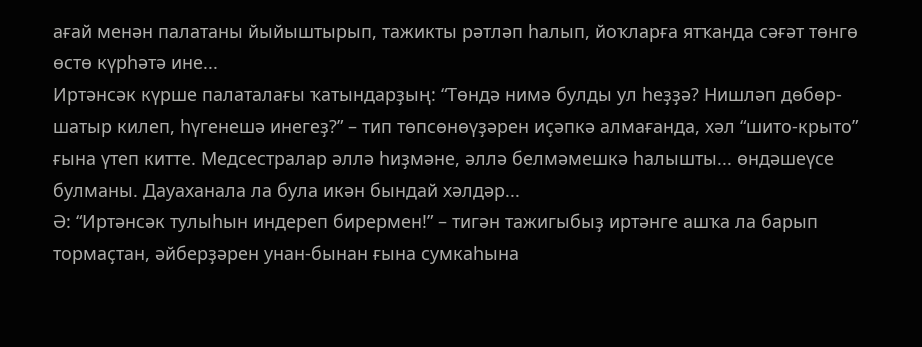ағай менән палатаны йыйыштырып, тажикты рәтләп һалып, йоҡларға ятҡанда сәғәт төнгө өстө күрһәтә ине...
Иртәнсәк күрше палаталағы ҡатындарҙың: “Төндә нимә булды ул һеҙҙә? Нишләп дөбөр-шатыр килеп, һүгенешә инегеҙ?” – тип төпсөнөүҙәрен иҫәпкә алмағанда, хәл “шито-крыто” ғына үтеп китте. Медсестралар әллә һиҙмәне, әллә белмәмешкә һалышты... өндәшеүсе булманы. Дауаханала ла була икән бындай хәлдәр...
Ә: “Иртәнсәк тулыһын индереп бирермен!” – тигән тажигыбыҙ иртәнге ашҡа ла барып тормаҫтан, әйберҙәрен унан-бынан ғына сумкаһына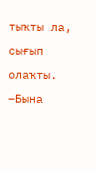тыҡты ла, сығып олаҡты.
–Бына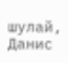шулай, Данис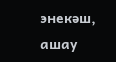энекәш, ашау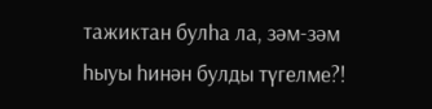тажиктан булһа ла, зәм-зәм һыуы һинән булды түгелме?!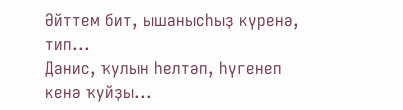Әйттем бит, ышанысһыҙ күренә, тип...
Данис, ҡулын һелтәп, һүгенеп кенә ҡуйҙы...